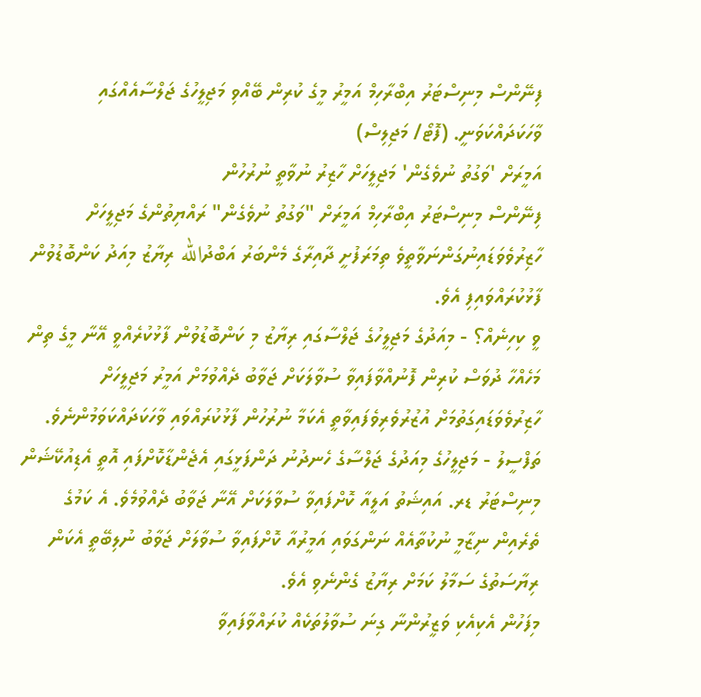ފިނޭންސް މިނިސްޓަރު އިބްރާހިމް އަމީރު މީގެ ކުރިން ބޭއްވި މަޖިލީހުގެ ޖަލްސާއެއްގައި ވާހަކަދައްކަވަނީ. (ފޮޓޯ/ މަޖިލިސް)
އަމީރަށް 'ވަގުތު ނުވެގެން' މަޖިލީހަށް ހާޒިރު ނުވާތީ ނުރުހުން
ފިނޭންސް މިނިސްޓަރު އިބްރާހިމް އަމީރަށް "ވަގުތު ނުވެގެން" ރައްޔިތުންގެ މަޖިލީހަށް ހާޒިރުވެވަޑައިނުގަންނަވާތީވެ ތިމަރަފުށީ ދާއިރާގެ މެންބަރު އަބްދުالله ރިޔާޒު މިއަދު ކަންބޮޑުވުން ފާޅުކުރައްވައިފި އެވެ.
ވީ ކިހިނެއް؟ - މިއަދުގެ މަޖިލީހުގެ ޖަލްސާގައި ރިޔާޒު މި ކަންބޮޑުވުން ފާޅުކުރެއްވީ އޭނާ މީގެ ތިން މަހެއްހާ ދުވަސް ކުރިން ފޮނުއްވާފައިވާ ސުވާލަކަށް ޖަވާބު ދެއްވުމަށް އަމީރު މަޖިލީހަށް ހާޒިރުވެވަޑައިގަތުމަށް އުޒުރުވެރިވެފައިވާތީ އެކަމާ ނުރުހުން ފާޅުކުރައްވައި ވާހަކަދައްކަވަމުންނެވެ.
ތަފްސީލު - މަޖިލީހުގެ މިއަދުގެ ޖަލްސާގެ ހެނދުނު ދަންފަޅީގައި އެޖެންޑާކޮށްފައި އޮތީ އެޑިއުކޭޝަން މިނިސްޓަރު ޑރ. އައިޝަތު އަލީއާ ކޮށްފައިވާ ސުވާލަކަށް އޭނާ ޖަވާބު ދެއްވުމެވެ. އެ ކަމުގެ ތެރެއިން ނިޒާމީ ނުކުތާއެއް ނަންގަވައި އަމީރުއާ ކޮށްފައިވާ ސުވާލަށް ޖަވާބު ނުލިބޭތީ އެކަން ރިޔާސަތުގެ ސަމާލު ކަމަށް ރިޔާޒު ގެންނެވި އެވެ.
މިފަހުން އެކިއެކި ވަޒީރުންނާ ގިނަ ސުވާލުތަކެއް ކުރައްވާފައިވާ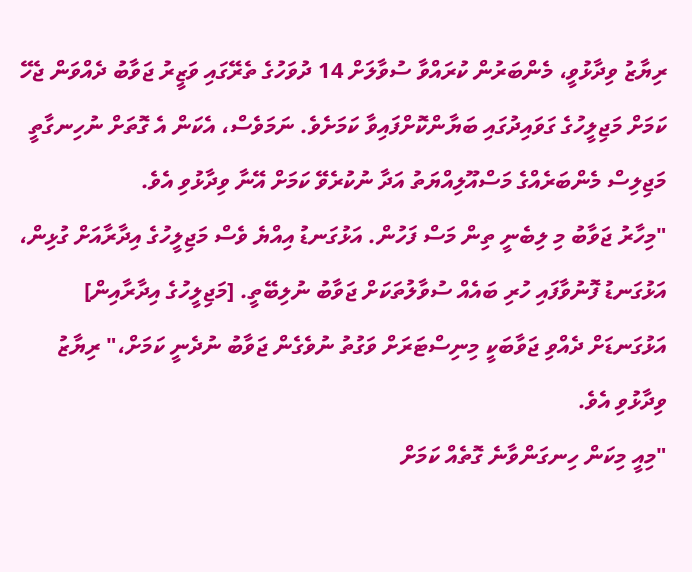ރިޔާޒު ވިދާޅުވީ، މެންބަރުން ކުރައްވާ ސުވާލަށް 14 ދުވަހުގެ ތެރޭގައި ވަޒީރު ޖަވާބު ދެއްވަން ޖެހޭ ކަމަށް މަޖިލީހުގެ ގަވައިދުގައި ބަޔާންކޮށްފައިވާ ކަމަށެވެ. ނަމަވެސް، އެކަން އެ ގޮތަށް ނުހިނގާތީ މަޖިލިސް މެންބަރެއްގެ މަސްއޫލިއްޔަތު އަދާ ނުކުރެވޭ ކަމަށް އޭނާ ވިދާޅުވި އެވެ.
"މިހާރު ޖަވާބު މި ލިބެނީ ތިން މަސް ފަހުން. އަޅުގަނޑު އިއްޔެ ވެސް މަޖިލީހުގެ އިދާރާއަށް ގުޅިން، އަޅުގަނޑު ފޮނުވާފައި ހުރި ބައެއް ސުވާލުތަކަށް ޖަވާބު ނުލިބޭތީ. [މަޖިލީހުގެ އިދާރާއިން] އަޅުގަނޑަށް ދެއްވި ޖަވާބަކީ މިނިސްޓަރަށް ވަގުތު ނުވެގެން ޖަވާބު ނުދެނީ ކަމަށް،" ރިޔާޒު ވިދާޅުވި އެވެ.
"މިއީ މިކަން ހިނގަންވާނެ ގޮތެއް ކަމަށް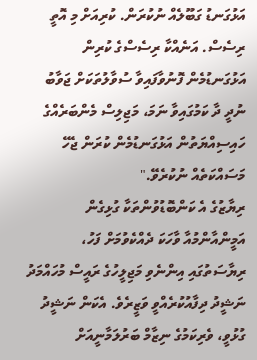އަޅުގަނޑު ގަބޫލެއް ނުކުރަން. ކުރިއަށް މި އޮތީ ރިސެސް. އަނެއްކާ ރިސެސްގެ ކުރިން އަޅުގަނޑުމެން ފޮނުވާފައިވާ ސުވާލުތަކަށް ޖަވާބު ނުދީ ދާ ކަމުގައިވާ ނަމަ، މަޖިލިސް މެންބަރެއްގެ ހައިސިއްޔަތުން އަޅުގަނޑުމެން ކުރަން ޖެހޭ މަސައްކަތެއް ނުކުރެވޭ."
ރިޔާޒުގެ އެ ކަންބޮޑުވުންތަކާ ގުޅިގެން އަމީންއާންމުއާ ވާހަކަ ދެއްކެވުމަށް ފަހު، ރިޔާސަތުގައި އިންނެވި މަޖިލީހުގެ ރައީސް މުހައްމަދު ނަޝީދު ދިފާއުކުރެއްވީ ވަޒީރެވެ. އެކަން ނަޝީދު ގުޅުވީ، ވެރިކަމުގެ ނިޒާމް ބަރުލަމާނީއަށް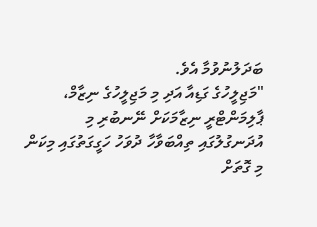ބަދަލުނުވުމާ އެވެ.
"މަޖިލީހުގެ ގަޑިއާ އަދި މި މަޖިލީހުގެ ނިޒާމް، ޕާލިމަންޓްރީ ނިޒާމަކަށް ނޭނބުރި މި އުދަނގުލުގައި ތިއްބަވާހާ ދުވަހު ހަގީގަތުގައި މިކަން މި ގޮތަށް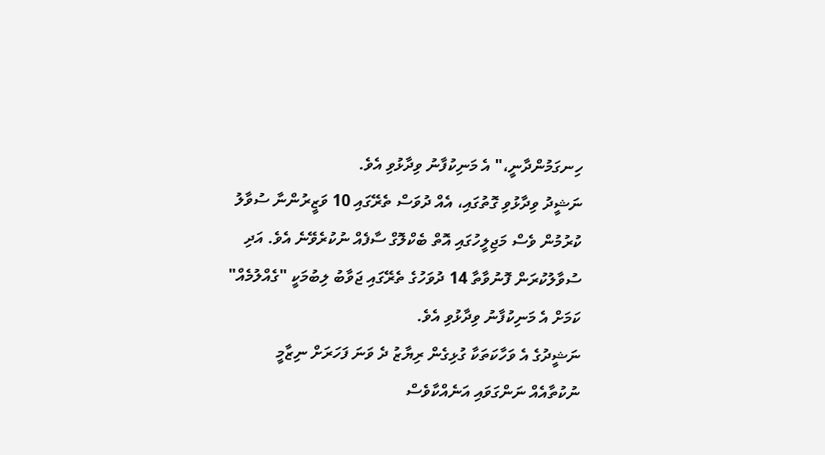ހިނގަމުންދާނީ،" އެ މަނިކުފާނު ވިދާޅުވި އެވެ.
ނަޝީދު ވިދާޅުވި ގޮތުގައި، އެއް ދުވަސް ތެރޭގައި 10 ވަޒީރުންނާ ސުވާލު ކުރުމުން ވެސް މަޖިލީހުގައި އޮތް ބެކްލޮގް ސާފެއް ނުކުރެވޭނެ އެވެ. އަދި ސުވާލުކުރަން ފޮނުވާތާ 14 ދުވަހުގެ ތެރޭގައި ޖަވާބު ލިބުމަކީ "ގެއްލުމެއް" ކަމަށް އެ މަނިކުފާނު ވިދާޅުވި އެވެ.
ނަޝީދުގެ އެ ވަހާކަތަކާ ގުޅިގެން ރިޔާޒު ދެ ވަނަ ފަހަރަށް ނިޒާމީ ނުކުތާއެއް ނަންގަވައި އަނެއްކާވެސް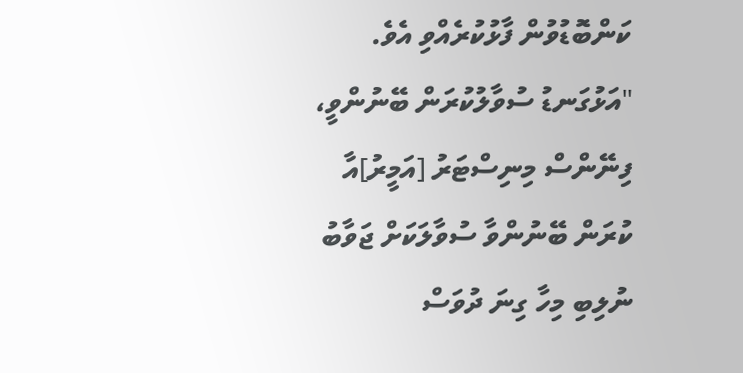ކަންބޮޑުވުން ފާޅުކުރެއްވި އެވެ.
"އަޅުގަނޑު ސުވާލުކުރަން ބޭނުންވީ، ފިނޭންސް މިނިސްޓަރު [އަމީރު]އާ ކުރަން ބޭނުންވާ ސުވާލަކަށް ޖަވާބު ނުލިބި މިހާ ގިނަ ދުވަސް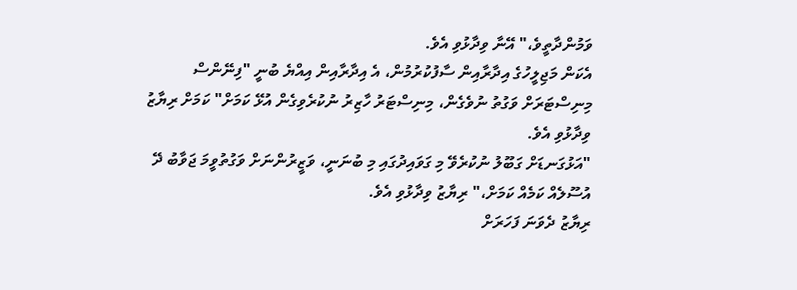ވަމުންދާތީވެ،" އޭނާ ވިދާޅުވި އެވެ.
އެކަން މަޖިލީހުގެ އިދާރާއިން ސާފުކުރުމުން، އެ އިދާރާއިން އިއްޔެ ބުނީ "ފިނޭންސް މިނިސްޓަރަށް ވަގުތު ނުވެގެން، މިނިސްޓަރު ހާޒިރު ނުކުރެވިގެން އުޅޭ ކަމަށް" ކަމަށް ރިޔާޒު ވިދާޅުވި އެވެ.
"އަޅުގަނޑަށް ގަބޫލު ނުކުރެވޭ މި ގަވައިދުގައި މި ބުނަނީ، ވަޒީރުންނަށް ވަގުތުވީމަ ޖަވާބު ދޭ އުސޫލެއް ކަމެއް ކަމަށް،" ރިޔާޒު ވިދާޅުވި އެވެ.
ރިޔާޒު ދެވަނަ ފަހަރަށް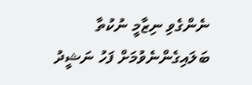ނެންގެވި ނިޒާމީ ނުކުތާ ބަލައިގެންނެވުމަށް ފަހު ނަޝީދު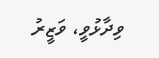ވިދާޅުވީ، ވަޒީރު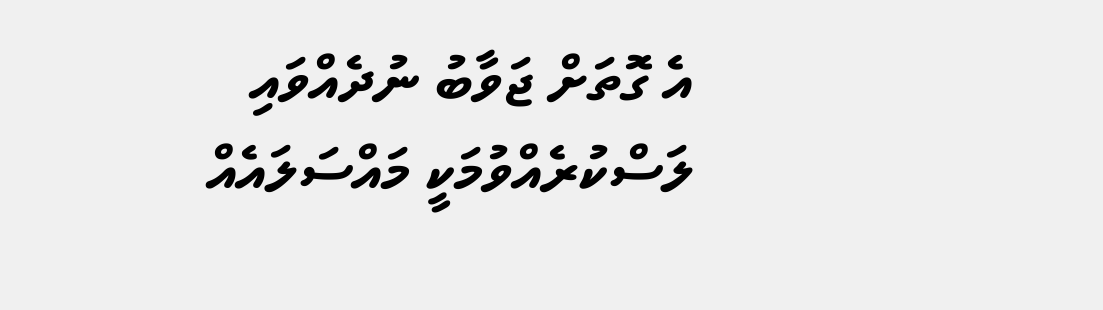އެ ގޮތަށް ޖަވާބު ނުދެއްވައި ލަސްކުރެއްވުމަކީ މައްސަލައެއް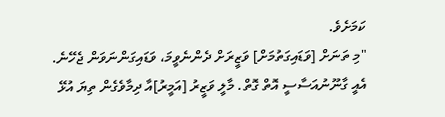ކަމަށެވެ.
"މި ތަނަށް [ވަޑައިގަތުމަށް] ވަޒީރަށް ދެންނެވީމަ، ވަޑައިގަންނަވަން ޖެހޭނެ. އެއީ ގާނޫނުއަސާސީ އޮތް ގޮތް. މާލީ ވަޒީރު [އަމީރު]އާ ދިމާވެގެން ތިޔަ އުޅޭ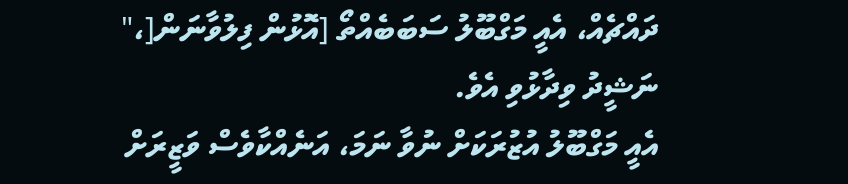ދައްޗެއް، އެއީ މަގްބޫލު ސަބަބެއްތޯ [އޮޅުން ފިލުވާނަން[،" ނަޝީދު ވިދާޅުވި އެވެ.
އެއީ މަގްބޫލު އުޒުރަކަށް ނުވާ ނަމަ، އަނެއްކާވެސް ވަޒީރަށް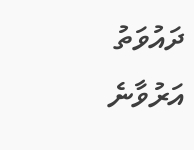ދައުވަތު އަރުވާނެ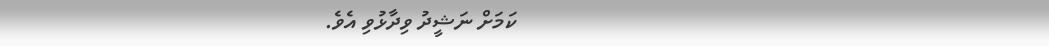ކަމަށް ނަޝީދު ވިދާޅުވި އެވެ.